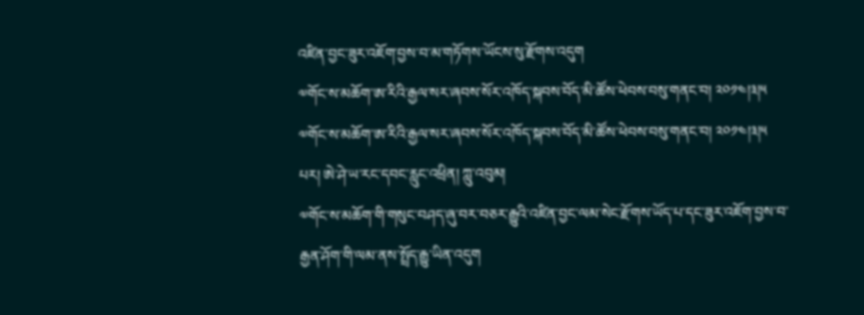འཛིན་བྱང་ཟུར་འཇོག་བྱས་བ་མ་གཏོགས་ཡོངས་སུ་རྫོགས་འདུག
༧གོང་ས་མཆོག་ཨ་རིའི་རྒྱལ་སར་ཞབས་སོར་འཁོད་སྐབས་བོད་མི་ཚོས་ཕེབས་བསུ་གནང་བ། ༢༠༡༤།༣།༥ ༧གོང་ས་མཆོག་ཨ་རིའི་རྒྱལ་སར་ཞབས་སོར་འཁོད་སྐབས་བོད་མི་ཚོས་ཕེབས་བསུ་གནང་བ། ༢༠༡༤།༣།༥
པར། ཨེ་ཤེ་ཡ་རང་དབང་རླུང་འཕྲིན། ཀླུ་འབུམ།
༧གོང་ས་མཆོག་གི་གསུང་བཤད་ཞུ་བར་བཅར་རྒྱུའི་འཛིན་བྱང་ལམ་སེང་རྫོགས་ཡོད་པ་དང་ཟུར་འཇོག་བྱས་བ་རྒྱན་ཤོག་གི་ལམ་ནས་སྤྲོད་རྒྱུ་ཡིན་འདུག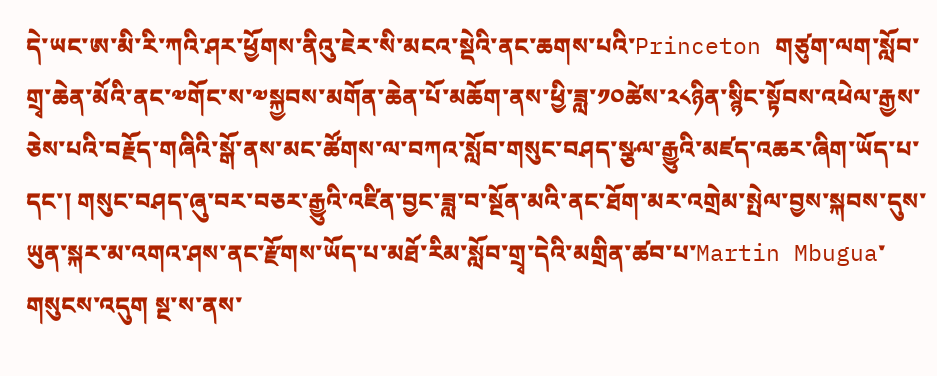དེ་ཡང་ཨ་མི་རི་ཀའི་ཤར་ཕྱོགས་ནིའུ་ཇེར་སི་མངའ་སྡེའི་ནང་ཆགས་པའི་Princeton གཙུག་ལག་སློབ་གྲྭ་ཆེན་མོའི་ནང་༧གོང་ས་༧སྐྱབས་མགོན་ཆེན་པོ་མཆོག་ནས་ཕྱི་ཟླ་༡༠ཚེས་༢༨ཉིན་སྙིང་སྟོབས་འཕེལ་རྒྱས་ཅེས་པའི་བརྗོད་གཞིའི་སྒོ་ནས་མང་ཚོགས་ལ་བཀའ་སློབ་གསུང་བཤད་སྩལ་རྒྱུའི་མཛད་འཆར་ཞིག་ཡོད་པ་དང་། གསུང་བཤད་ཞུ་བར་བཅར་རྒྱུའི་འཛིན་བྱང་ཟླ་བ་སྔོན་མའི་ནང་ཐོག་མར་འགྲེམ་སྤེལ་བྱས་སྐབས་དུས་ཡུན་སྐར་མ་འགའ་ཤས་ནང་རྫོགས་ཡོད་པ་མཐོ་རིམ་སློབ་གྲྭ་དེའི་མགྲིན་ཚབ་པ་Martin Mbugua་གསུངས་འདུག སྔ་ས་ནས་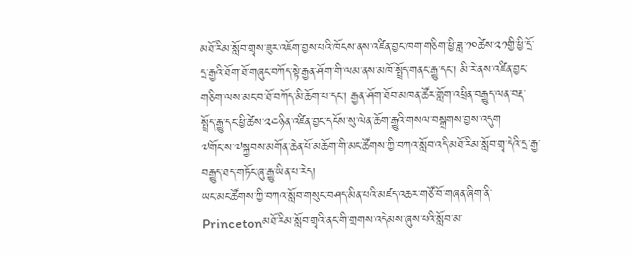མཐོ་རིམ་སློབ་གྲྭས་ཟུར་འཇོག་བྱས་པའི་ཁོངས་ནས་འཛིན་བྱང་ཁག་གཅིག་ཕྱི་ཟླ་༡༠ཚེས་༢༡གྱི་ཕྱི་དྲོ་དྲ་རྒྱའི་ཐོག་ཐོ་གཞུང་བཀོད་སྟེ་རྒྱན་ཤོག་གི་ལམ་ནས་མཁོ་སྤྲོད་གནང་རྒྱུ་དང་། མི་རེ་ནས་འཛིན་བྱང་གཅིག་ལས་མང་བ་ཐོ་བཀོད་མི་ཆོག་པ་དང་། རྒྱན་ཤོག་ཐོབ་མཁན་ཚོར་གློག་འཕྲིན་བརྒྱུད་ལན་བརྡ་སྤྲོད་རྒྱུ་དང་ཕྱི་ཚེས་༢༤ཉིན་འཛིན་བྱང་དངོས་སུ་ལེན་ཆོག་རྒྱུའི་གསལ་བསྒྲགས་བྱས་འདུག
༧གོང་ས་༧སྐྱབས་མགོན་ཆེན་པོ་མཆོག་གི་མང་ཚོགས་ཀྱི་བཀའ་སློབ་འདི་མཐོ་རིམ་སློབ་གྲྭ་དེའི་དྲ་རྒྱ་བརྒྱུད་ཐད་གཏོང་ཞུ་རྒྱུ་ཡིན་པ་རེད།
ཡང་མང་ཚོགས་ཀྱི་བཀའ་སློབ་གསུང་བཤད་མིན་པའི་མཛད་འཆར་གཙོ་བོ་གཞན་ཞིག་ནི་ Princetonམཐོ་རིམ་སློབ་གྲྭའི་ནང་གི་གྲགས་འདེམས་ཞུས་པའི་སློབ་མ་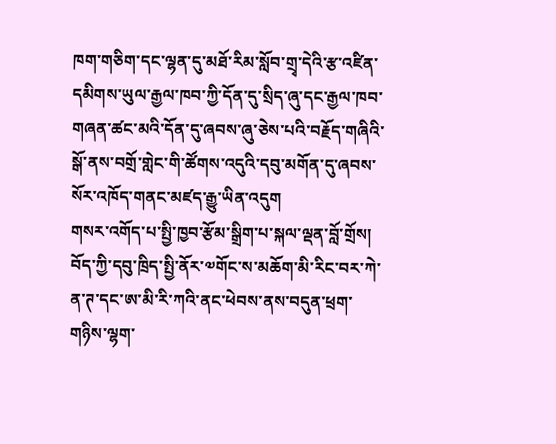ཁག་གཅིག་དང་ལྷན་དུ་མཐོ་རིམ་སློབ་གྲྭ་དེའི་རྩ་འཛིན་དམིགས་ཡུལ་རྒྱལ་ཁབ་ཀྱི་དོན་དུ་སྲིད་ཞུ་དང་རྒྱལ་ཁབ་གཞན་ཚང་མའི་དོན་དུ་ཞབས་ཞུ་ཅེས་པའི་བརྗོད་གཞིའི་སྒོ་ནས་བགྲོ་གླེང་གི་ཚོགས་འདུའི་དབུ་མགོན་དུ་ཞབས་སོར་འཁོད་གནང་མཛད་རྒྱུ་ཡིན་འདུག
གསར་འགོད་པ་སྤྱི་ཁྱབ་རྩོམ་སྒྲིག་པ་སྐལ་ལྡན་བློ་གྲོས།
བོད་ཀྱི་དབུ་ཁྲིད་སྤྱི་ནོར་༧གོང་ས་མཆོག་མི་རིང་བར་ཀེ་ན་ཊ་དང་ཨ་མི་རི་ཀའི་ནང་ཕེབས་ནས་བདུན་ཕྲག་གཉིས་ལྷག་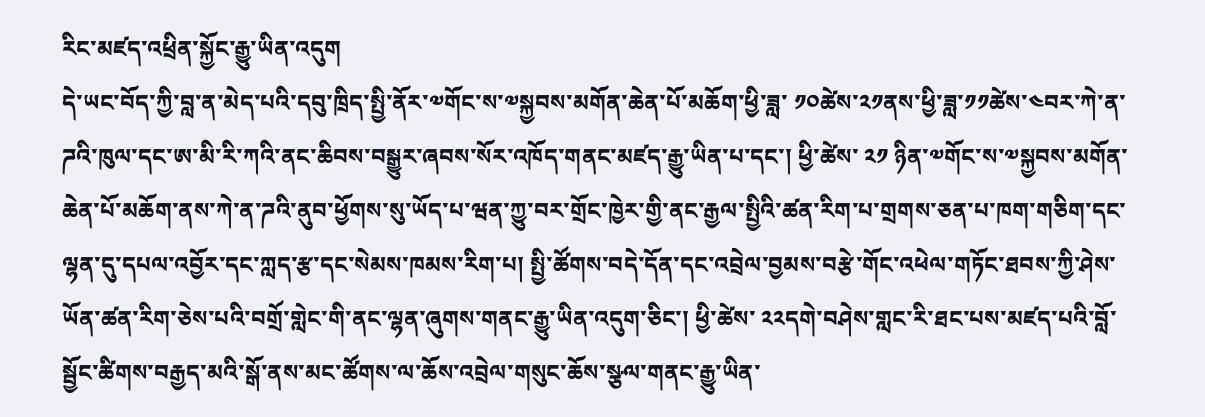རིང་མཛད་འཕྲིན་སྐྱོང་རྒྱུ་ཡིན་འདུག
དེ་ཡང་བོད་ཀྱི་བླ་ན་མེད་པའི་དབུ་ཁྲིད་སྤྱི་ནོར་༧གོང་ས་༧སྐྱབས་མགོན་ཆེན་པོ་མཆོག་ཕྱི་ཟླ་ ༡༠ཚེས་༢༡ནས་ཕྱི་ཟླ་༡༡ཚེས་༤བར་ཀེ་ན་ཌའི་ཁུལ་དང་ཨ་མི་རི་ཀའི་ནང་ཆིབས་བསྒྱུར་ཞབས་སོར་འཁོད་གནང་མཛད་རྒྱུ་ཡིན་པ་དང་། ཕྱི་ཚེས་ ༢༡ ཉིན་༧གོང་ས་༧སྐྱབས་མགོན་ཆེན་པོ་མཆོག་ནས་ཀེ་ན་ཌའི་ནུབ་ཕྱོགས་སུ་ཡོད་པ་ཝན་ཀྱུ་བར་གྲོང་ཁྱེར་གྱི་ནང་རྒྱལ་སྤྱིའི་ཚན་རིག་པ་གྲགས་ཅན་པ་ཁག་གཅིག་དང་ལྷན་དུ་དཔལ་འབྱོར་དང་ཀླད་རྩ་དང་སེམས་ཁམས་རིག་པ། སྤྱི་ཚོགས་བདེ་དོན་དང་འབྲེལ་བྱམས་བརྩེ་གོང་འཕེལ་གཏོང་ཐབས་ཀྱི་ཤེས་ཡོན་ཚན་རིག་ཅེས་པའི་བགྲོ་གླེང་གི་ནང་ལྷན་ཞུགས་གནང་རྒྱུ་ཡིན་འདུག་ཅིང་། ཕྱི་ཚེས་ ༢༢དགེ་བཤེས་གླང་རི་ཐང་པས་མཛད་པའི་བློ་སྦྱོང་ཚིགས་བརྒྱད་མའི་སྒོ་ནས་མང་ཚོགས་ལ་ཆོས་འབྲེལ་གསུང་ཆོས་སྩལ་གནང་རྒྱུ་ཡིན་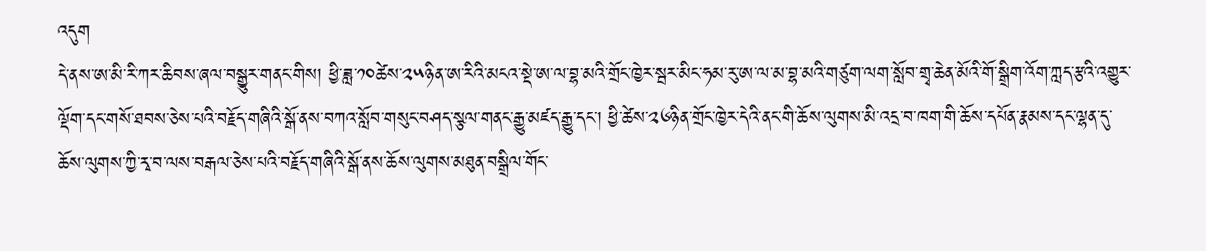འདུག
དེ་ནས་ཨ་མི་རི་ཀར་ཆིབས་ཞལ་བསྒྱུར་གནང་གིས། ཕྱི་ཟླ་༡༠ཚེས་༢༥ཉིན་ཨ་རིའི་མངའ་སྡེ་ཨ་ལ་བྷ་མའི་གྲོང་ཁྱེར་སྦར་མིང་ཧམ་རུ་ཨ་ལ་མ་བྷ་མའི་གཙུག་ལག་སློབ་གྲྭ་ཆེན་མོའི་གོ་སྒྲིག་འོག་ཀླད་རྩའི་འགྱུར་ལྡོག་དང་གསོ་ཐབས་ཅེས་པའི་བརྗོད་གཞིའི་སྒོ་ནས་བཀའ་སློབ་གསུང་བཤད་སྩལ་གནང་རྒྱུ་མཛད་རྒྱུ་དང་། ཕྱི་ཚེས་༢༦ཉིན་གྲོང་ཁྱེར་དེའི་ནང་གི་ཆོས་ལུགས་མི་འདྲ་བ་ཁག་གི་ཆོས་དཔོན་རྣམས་དང་ལྷན་དུ་ཆོས་ལུགས་ཀྱི་རྭ་བ་ལས་བརྒལ་ཅེས་པའི་བརྗོད་གཞིའི་སྒོ་ནས་ཆོས་ལུགས་མཐུན་བསྒྲིལ་གོང་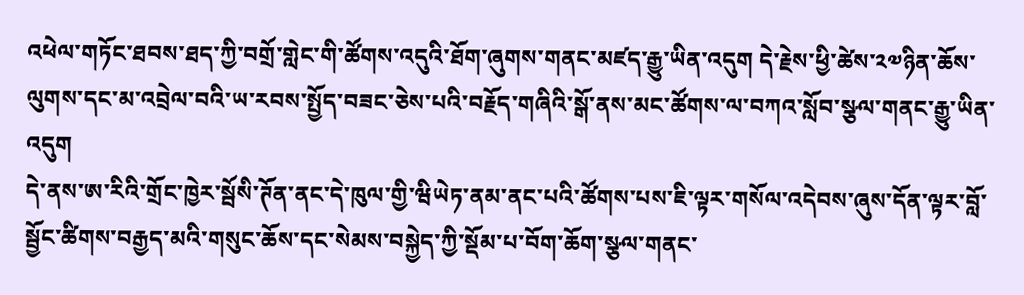འཕེལ་གཏོང་ཐབས་ཐད་ཀྱི་བགྲོ་གླེང་གི་ཚོགས་འདུའི་ཐོག་ཞུགས་གནང་མཛད་རྒྱུ་ཡིན་འདུག དེ་རྗེས་ཕྱི་ཚེས་༢༧ཉིན་ཆོས་ལུགས་དང་མ་འབྲེལ་བའི་ཡ་རབས་སྤྱོད་བཟང་ཅེས་པའི་བརྗོད་གཞིའི་སྒོ་ནས་མང་ཚོགས་ལ་བཀའ་སློབ་སྩལ་གནང་རྒྱུ་ཡིན་འདུག
དེ་ནས་ཨ་རིའི་གྲོང་ཁྱེར་སྦོསི་ཊོན་ནང་དེ་ཁུལ་གྱི་ཝིཡེཏ་ནམ་ནང་པའི་ཚོགས་པས་ཇི་ལྟར་གསོལ་འདེབས་ཞུས་དོན་ལྟར་བློ་སྦྱོང་ཚིགས་བརྒྱད་མའི་གསུང་ཆོས་དང་སེམས་བསྐྱེད་ཀྱི་སྡོམ་པ་བོག་ཆོག་སྩལ་གནང་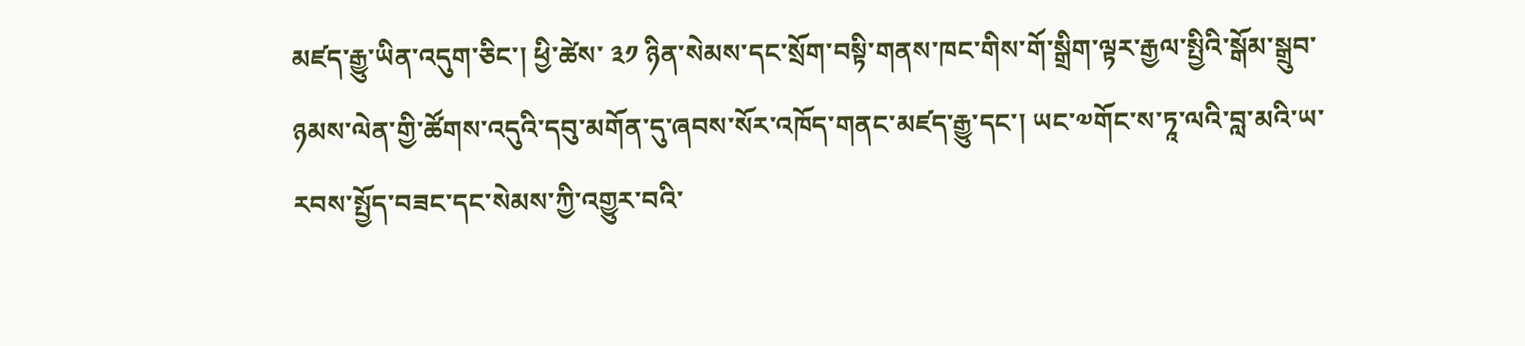མཛད་རྒྱུ་ཡིན་འདུག་ཅིང་། ཕྱི་ཚེས་ ༣༡ ཉིན་སེམས་དང་སྲོག་བསྟི་གནས་ཁང་གིས་གོ་སྒྲིག་ལྟར་རྒྱལ་སྤྱིའི་སྒོམ་སྒྲུབ་ཉམས་ལེན་གྱི་ཚོགས་འདུའི་དབུ་མགོན་དུ་ཞབས་སོར་འཁོད་གནང་མཛད་རྒྱུ་དང་། ཡང་༧གོང་ས་ཏཱ་ལའི་བླ་མའི་ཡ་རབས་སྤྱོད་བཟང་དང་སེམས་ཀྱི་འགྱུར་བའི་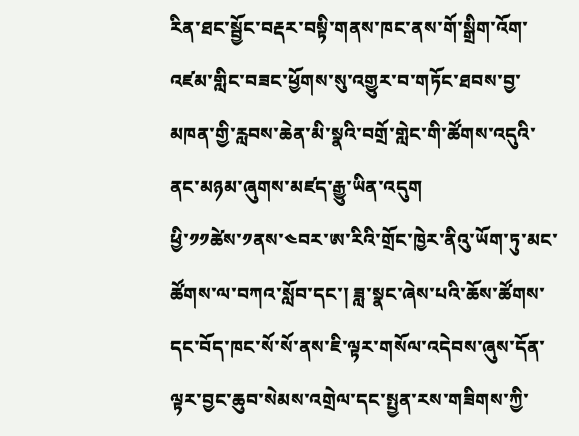རིན་ཐང་སྦྱོང་བརྡར་བསྟི་གནས་ཁང་ནས་གོ་སྒྲིག་འོག་འཛམ་གླིང་བཟང་ཕྱོགས་སུ་འགྱུར་བ་གཏོང་ཐབས་བྱ་མཁན་གྱི་རླབས་ཆེན་མི་སྣའི་བགྲོ་གླེང་གི་ཚོགས་འདུའི་ནང་མཉམ་ཞུགས་མཛད་རྒྱུ་ཡིན་འདུག
ཕྱི་༡༡ཚེས་༡ནས་༤བར་ཨ་རིའི་གྲོང་ཁྱེར་ནིའུ་ཡོག་ཏུ་མང་ཚོགས་ལ་བཀའ་སློབ་དང་། ཟླ་སྣང་ཞེས་པའི་ཆོས་ཚོགས་དང་བོད་ཁང་སོ་སོ་ནས་ཇི་ལྟར་གསོལ་འདེབས་ཞུས་དོན་ལྟར་བྱང་ཆུབ་སེམས་འགྲེལ་དང་སྤྱན་རས་གཟིགས་ཀྱི་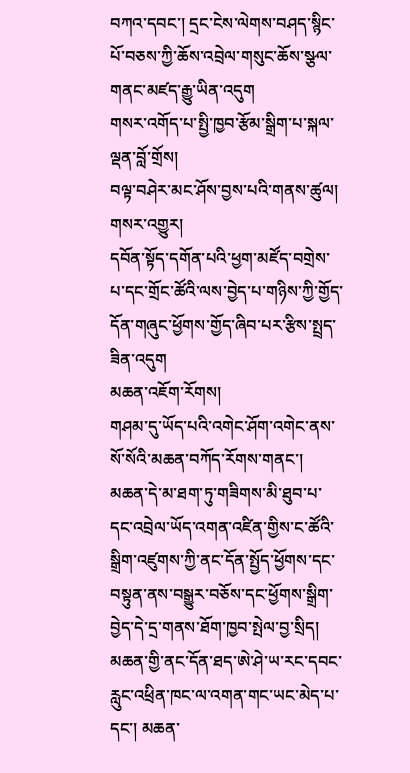བཀའ་དབང་། དྲང་ངེས་ལེགས་བཤད་སྙིང་པོ་བཅས་ཀྱི་ཆོས་འབྲེལ་གསུང་ཆོས་སྩལ་གནང་མཛད་རྒྱུ་ཡིན་འདུག
གསར་འགོད་པ་སྤྱི་ཁྱབ་རྩོམ་སྒྲིག་པ་སྐལ་ལྡན་བློ་གྲོས།
བལྟ་བཤེར་མང་ཤོས་བྱས་པའི་གནས་ཚུལ།
གསར་འགྱུར།
དབོན་སྟོད་དགོན་པའི་ཕྱག་མཛོད་བགྲེས་པ་དང་གྲོང་ཚོའི་ལས་བྱེད་པ་གཉིས་ཀྱི་གྱོད་དོན་གཞུང་ཕྱོགས་གྱོད་ཞིབ་པར་རྩིས་སྤྲད་ཟིན་འདུག
མཆན་འཇོག་རོགས།
གཤམ་དུ་ཡོད་པའི་འགེང་ཤོག་འགེང་ནས་སོ་སོའི་མཆན་བཀོད་རོགས་གནང་། མཆན་དེ་མ་ཐག་ཏུ་གཟིགས་མི་ཐུབ་པ་དང་འབྲེལ་ཡོད་འགན་འཛིན་གྱིས་ང་ཚོའི་སྒྲིག་འཛུགས་ཀྱི་ནང་དོན་སྤྱོད་ཕྱོགས་དང་བསྟུན་ནས་བསྒྱུར་བཅོས་དང་ཕྱོགས་སྒྲིག་བྱེད་དེ་དྲ་གནས་ཐོག་ཁྱབ་སྤེལ་བྱ་སྲིད། མཆན་གྱི་ནང་དོན་ཐད་ཨེ་ཤེ་ཡ་རང་དབང་རླུང་འཕྲིན་ཁང་ལ་འགན་གང་ཡང་མེད་པ་དང་། མཆན་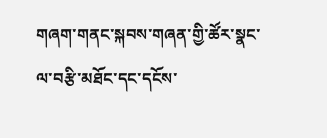གཞག་གནང་སྐབས་གཞན་གྱི་ཚོར་སྣང་ལ་བརྩི་མཐོང་དང་དངོས་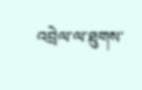འབྲེལ་ལ་ཐུགས་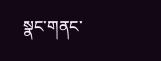སྣང་གནང་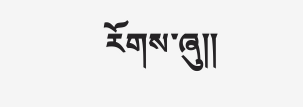རོགས་ཞུ༎